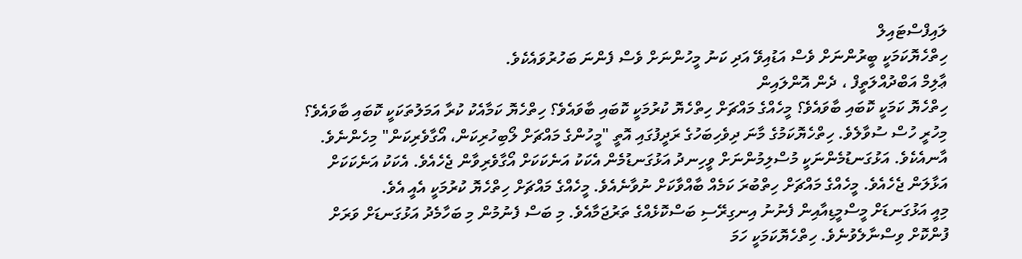ލައިފްސްޓައިލް
ހިތްހެޔޮކަމަކީ ބީރުންނަށް ވެސް އަޑުއިވޭ އަދި ކަނު މީހުންނަށް ވެސް ފެންނަ ބަހުރުވައެކެވެ.
ޢާލިމް އަބްދުއްލަތީފް ، ދެން އޮންލައިން
ހިތްހެޔޮ ކަމަކީ ކޮބައި ބާވައެވެ؟ މީހެއްގެ މައްޗަށް ހިތްހެޔޮ ކުރުމަކީ ކޮބައި ބާވައެވެ؟ ހިތްހެޔޮ ކަމާއެކު ކުރާ އަމަލުތަކަކީ ކޮބައި ބާވައެވެ؟ މިހުރީ ހުސް ސުވާލެވެ. ހިތްހެޔޮކަމުގެ މާނަ ދިވެހިބަހުގެ ރަދީފުގައި އޮތީ "މީހުންގެ މައްޗަށް ލޯބިހުރިކަން، އޯގާވެރިކަން" މިހެންނެވެ. އާނއެކެވެ. އަޅުގަނޑުމެންނަކީ މުސްލިމުންނަށް ވީހިނދު އަޅުގަނޑުމެން އެކަކު އަނެކަކަށް އޯގާވެރިވާން ޖެހެއެވެ. އެކަކު އަނެކަކަށް އަޅާލަން ޖެހެއެވެ. މީހެއްގެ މައްޗަށް ހިތްބުރަ ކަމެއް ބާއްވާކަށް ނުވާނެއެވެ. މީހެއްގެ މައްޗަށް ހިތްހެޔޮ ކުރުމަކީ އެއީ އެވެ.
މިއީ އަޅުގަނޑަށް މީސްމީޑިއާއިން ފެނުނު އިނގިރޭސި ބަސްކޮޅެއްގެ ތަރުޖަމާއެވެ. މި ބަސް ފެނުމުން މި ބަހާމެދު އަޅުގަނޑަށް ވަރަށް ފުންކޮށް ވިސްނާލެވުނެވެ. ހިތްހެޔޮކަމަކީ ހަމަ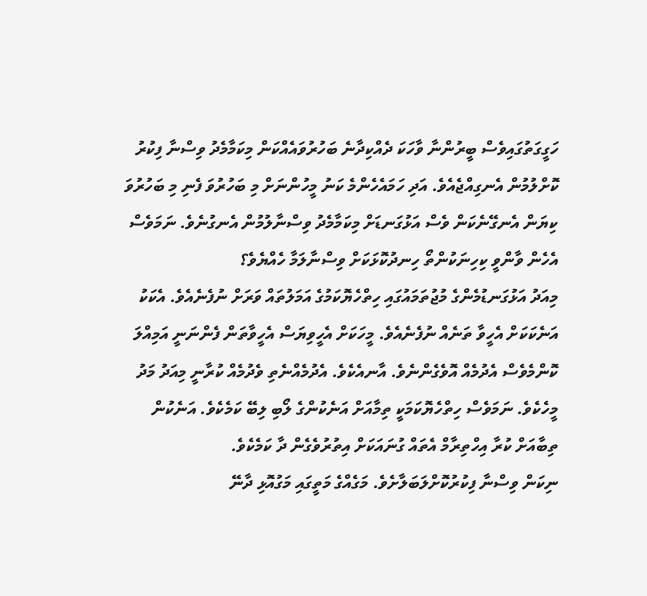ހަގީގަތުގައިވެސް ބީރުންނާ ވާހަކަ ދެއްކިދާނެ ބަހުރުވައެއްކަން މިކަމާމެދު ވިސްނާ ފިކުރު ކޮށްލުމުން އެނގިއްޖެއެވެ. އަދި ހަމައެހެންމެ ކަނު މީހުންނަށް މި ބަހުރުވަ ފެނި މި ބަހުރުވަ ކިޔަން އެނގޭނެކަން ވެސް އަޅުގަނޑަށް މިކަމާމެދު ވިސްނާލުމުން އެނގުނެވެ. ނަމަވެސް އެހެން ވާންވީ ކިހިނަކުންތޯ ހިނދުކޮޅަކަށް ވިސްނާލަމާ ހެއްޔެވެ؟
މިއަދު އަޅުގަނޑުމެންގެ މުޖުތަމައުގައި ހިތްހެޔޮކަމުގެ އަމަލުތައް ވަރަށް ނުފެނެއެވެ. އެކަކު އަނެކަކަށް އެހީވާ ތަނެއް ނުފެނެއެވެ. މީހަކަށް އެހީވިޔަސް އެހީވާތަން ފެންނަނީ އަމިއްލަ ކޮންމެވެސް އެދުމެއް އޮވެގެންނެވެ. އާނއެކެވެ. އެދުމެއްނެތި ވެދުމެއް ކުރާނީ މިއަދު މަދު މީހެކެވެ. ނަމަވެސް ހިތްހެޔޮކަމަކީ ތިމާއަށް އަނެކުންގެ ލޯބި ލިބޭ ކަމެކެވެ. އަނެކުން ތިބާއަށް ކުރާ އިހްތިރާމް އެތައް ގުނައަކަށް އިތުރުވެގެން ދާ ކަމެކެވެ.
ނިކަން ވިސްނާ ފިކުރުކޮށްލަބަލާށެވެ. މަގެއްގެ މަތީގައި މަގުއޮޅި ދާނޭ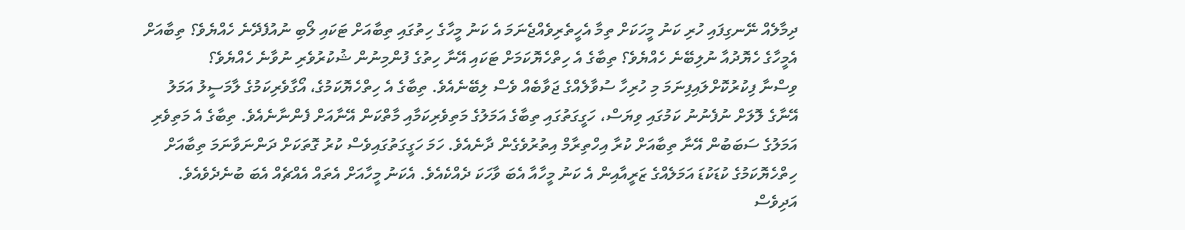ދިމާލެއް ނޭނގިފައި ހުރި ކަނު މީހަކަށް ތިމާ އެހީތެރިވެއްޖެނަމަ އެ ކަނު މީހާގެ ހިތުގައި ތިބާއަށް ޓަކައި ލޯބި ނުއުފެދޭނެ ހެއްޔެވެ؟ ތިބާއަށް އެމީހާގެ ހެޔޮދުއާ ނުލިބޭނެ ހެއްޔެވެ؟ ތިބާގެ އެ ހިތްހެޔޮކަމަށް ޓަކައި އޭނާ ހިތުގެ ފުންމިނުން ޝުކުރުވެރި ނުވާނެ ހެއްޔެވެ؟
ވިސްނާ ފިކުރުކޮށްލައިފިނަމަ މި ހުރިހާ ސުވާލެއްގެ ޖަވާބެއް ވެސް ލިބޭނެއެވެ. ތިބާގެ އެ ހިތްހެޔޮކަމުގެ، އޯގާވެރިކަމުގެ ލާމަސީލު އަމަލު އޭނާގެ ލޮލަށް ނުފެނުނު ކަމުގައި ވިޔަސް، ހަގީގަތުގައި ތިބާގެ އަމަލުގެ މަތިވެރިކަމާއި މާތްކަން އޭނާއަށް ފެންނާނެއެވެ. ތިބާގެ އެ މަތިވެރި އަމަލުގެ ސަބަބުން އޭނާ ތިބާއަށް ކުރާ އިހްތިރާމް އިތުރުވެގެން ދާނެއެވެ. ހަމަ ހަގީގަތުގައިވެސް ކުރު ގޮތަކަށް ދަންނަވާނަމަ ތިބާއަށް ހިތްހެޔޮކަމުގެ ކުޑަކުޑަ އަމަލެއްގެ ޒަރީއާއިން އެ ކަނު މީހާއާ އެބަ ވާހަކަ ދެއްކެއެވެ. އެކަނު މީހާއަށް އެތައް އެއްޗެއް އެބަ ބުނެދެވެއެވެ.
އަދިވެސް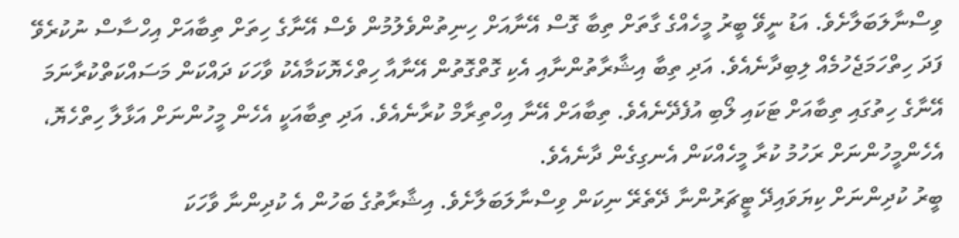ވިސްނާލަބަލާށެވެ. އަޑު ނީވޭ ބީރު މީހެއްގެ ގާތަށް ތިބާ ގޮސް އޭނާއަށް ހިނިތުންވެލުމުން ވެސް އޭނާގެ ހިތަށް ތިބާއަށް އިހްސާސް ނުކުރެވޭ ފަދަ ހިތްހަމަޖެހުމެއް ލިބިދާނެއެވެ. އަދި ތިބާ އިޝާރާތުންނާއި އެކި ގޮތްގޮތުން އޭނާއާ ހިތްހެޔޮކަމާއެކު ވާހަކަ ދައްކަން މަސައްކަތްކުރާނަމަ އޭނާގެ ހިތުގައި ތިބާއަށް ޓަކައި ލޯބި އުފެދޭނެއެވެ. ތިބާއަށް އޭނާ އިހްތިރާމް ކުރާނެއެވެ. އަދި ތިބާއަކީ އެހެން މީހުންނަށް އަޅާލާ ހިތްހެޔޮ، އެހެންމީހުންނަށް ރަހުމު ކުރާ މީހެއްކަން އެނގިގެން ދާނެއެވެ.
ބީރު ކުދިންނަށް ކިޔަވައިދޭ ޓީޗަރުންނާ ދޭތެރޭ ނިކަން ވިސްނާލަބަލާށެވެ. އިޝާރާތުގެ ބަހުން އެ ކުދިންނާ ވާހަކަ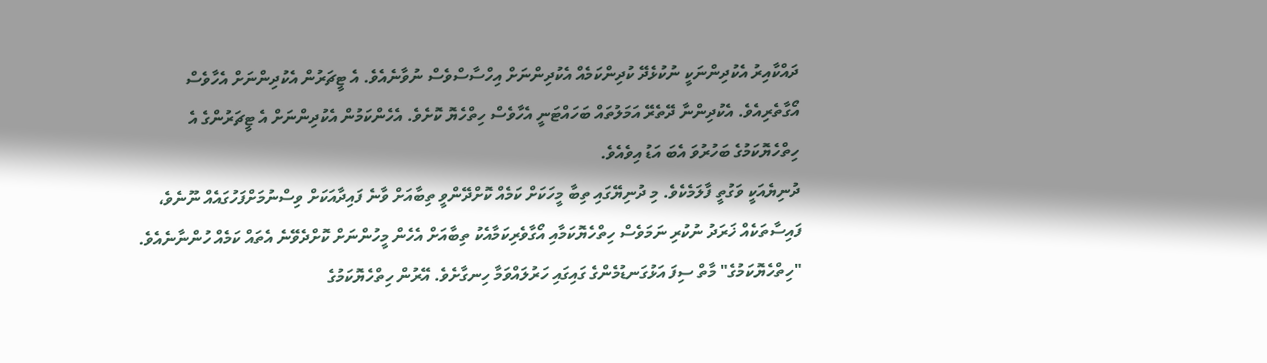ދައްކާއިރު އެކުދިންނަކީ ނުކުޅެދޭ ކުދިންކަމެއް އެކުދިންނަށް އިހްސާސްވެސް ނުވާނެއެވެ. އެ ޓީޗަރުން އެކުދިންނަށް އެހާވެސް އޯގާތެރިއެވެ. އެކުދިންނާ ދޭތެރޭ އަމަލުތައް ބަހައްޓަނީ އެހާވެސް ހިތްހެޔޮ ކޮށެވެ. އެހެންކަމުން އެކުދިންނަށް އެ ޓީޗަރުންގެ އެ ހިތްހެޔޮކަމުގެ ބަހުރުވަ އެބަ އަޑު އިވެއެވެ.
ދުނިޔެއަކީ ވަގުތީ ފާލަމެކެވެ. މި ދުނިޔޭގައި ތިބާ މީހަކަށް ކަމެއް ކޮށްދޭންވީ ތިބާއަށް ވާނެ ފައިދާއަކަށް ވިސްނުމަށްފަހުގައެއް ނޫނެވެ، ފައިސާތަކެއް ޚަރަދު ނުކުރި ނަމަވެސް ހިތްހެޔޮކަމާއި އޯގާވެރިކަމާއެކު ތިބާއަށް އެހެން މީހުންނަށް ކޮށްދެވޭނެ އެތައް ކަމެއް ހުންނާނެއެވެ. "ހިތްހެޔޮކަމުގެ" މާތް ސިފަ އަޅުގަނޑުމެންގެ ގައިގައި ހަރުލައްވަމާ ހިނގާށެވެ. އޭރުން ހިތްހެޔޮކަމުގެ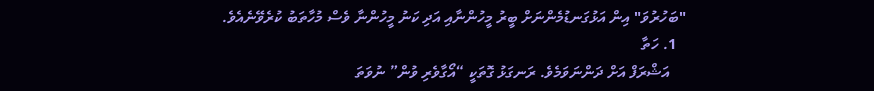"ބަހުރުވަ" އިން އަޅުގަނޑުމެންނަށް ބީރު މީހުންނާއި އަދި ކަނު މީހުންނާ ވެސް މުހާތަބު ކުރެވޭނެއެވެ.
  1. ހަތާ
    އަޝްރަފް އަށް ދަންނަވަމެވެ. ރަނގަޅު ގޮތަކީ “އޯގާވެރި ވުން” ނުވަތަ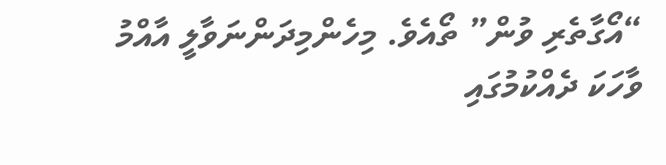“އޯގާތެރި ވުން” ތޯއެވެ. މިހެންމިދަންނަވާލީ އާއްމު ވާހަކަ ދެއްކުމުގައި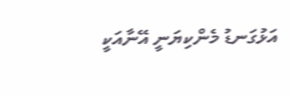އަޅުގަނޑު މެންކިޔަނީ އޭނާއަކީ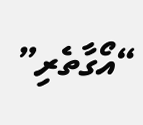“އޯގާތެރި”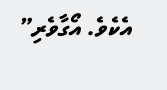އެކެވެ. އޯގާވެރި”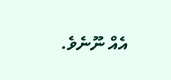އެއް ނޫނެވެ.